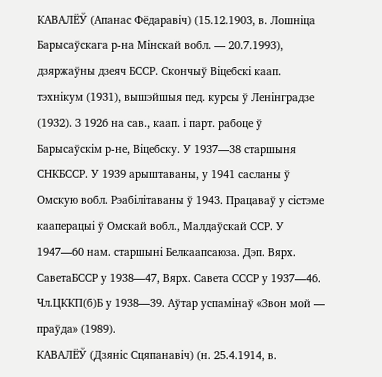КАВАЛЁЎ (Апанас Фёдаравіч) (15.12.1903, в. Лошніца Барысаўскага р-на Мінскай вобл. — 20.7.1993),
дзяржаўны дзеяч БССР. Скончыў Віцебскі каап. тэхнікум (1931), вышэйшыя пед. курсы ў Ленінградзе (1932). З 1926 на сав., каап. і парт. рабоце ў Барысаўскім р-не, Віцебску. У 1937—38 старшыня СНКБССР. У 1939 арыштаваны, у 1941 сасланы ў Омскую вобл. Рэабілітаваны ў 1943. Працаваў у сістэме кааперацыі ў Омскай вобл., Малдаўскай ССР. У 1947—60 нам. старшыні Белкаапсаюза. Дэп. Вярх. СаветаБССР у 1938—47, Вярх. Савета СССР у 1937—46. Чл.ЦККП(б)Б у 1938—39. Аўтар успамінаў «Звон мой — праўда» (1989).
КАВАЛЁЎ (Дзяніс Сцяпанавіч) (н. 25.4.1914, в.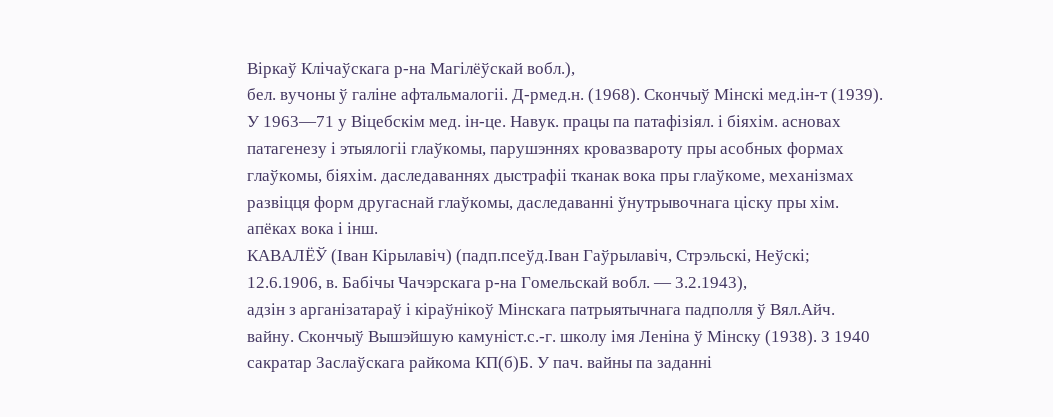Віркаў Клічаўскага р-на Магілёўскай вобл.),
бел. вучоны ў галіне афтальмалогіі. Д-рмед.н. (1968). Скончыў Мінскі мед.ін-т (1939). У 1963—71 у Віцебскім мед. ін-це. Навук. працы па патафізіял. і біяхім. асновах патагенезу і этыялогіі глаўкомы, парушэннях кровазвароту пры асобных формах глаўкомы, біяхім. даследаваннях дыстрафіі тканак вока пры глаўкоме, механізмах развіцця форм другаснай глаўкомы, даследаванні ўнутрывочнага ціску пры хім. апёках вока і інш.
КАВАЛЁЎ (Іван Кірылавіч) (падп.псеўд.Іван Гаўрылавіч, Стрэльскі, Неўскі; 12.6.1906, в. Бабічы Чачэрскага р-на Гомельскай вобл. — 3.2.1943),
адзін з арганізатараў і кіраўнікоў Мінскага патрыятычнага падполля ў Вял.Айч. вайну. Скончыў Вышэйшую камуніст.с.-г. школу імя Леніна ў Мінску (1938). З 1940 сакратар Заслаўскага райкома КП(б)Б. У пач. вайны па заданні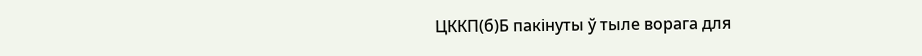ЦККП(б)Б пакінуты ў тыле ворага для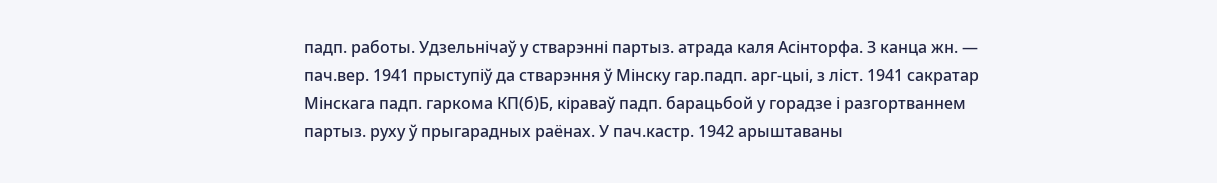падп. работы. Удзельнічаў у стварэнні партыз. атрада каля Асінторфа. З канца жн. — пач.вер. 1941 прыступіў да стварэння ў Мінску гар.падп. арг-цыі, з ліст. 1941 сакратар Мінскага падп. гаркома КП(б)Б, кіраваў падп. барацьбой у горадзе і разгортваннем партыз. руху ў прыгарадных раёнах. У пач.кастр. 1942 арыштаваны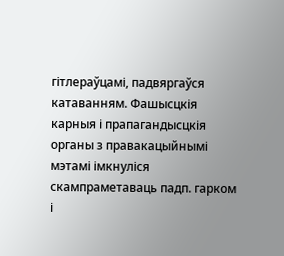гітлераўцамі, падвяргаўся катаванням. Фашысцкія карныя і прапагандысцкія органы з правакацыйнымі мэтамі імкнуліся скампраметаваць падп. гарком і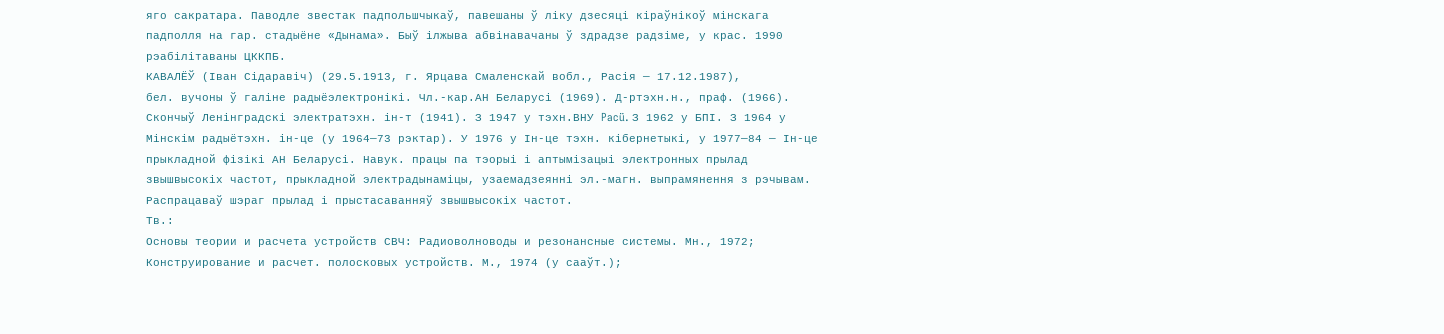яго сакратара. Паводле звестак падпольшчыкаў, павешаны ў ліку дзесяці кіраўнікоў мінскага падполля на гар. стадыёне «Дынама». Быў ілжыва абвінавачаны ў здрадзе радзіме, у крас. 1990 рэабілітаваны ЦККПБ.
КАВАЛЁЎ (Іван Сідаравіч) (29.5.1913, г. Ярцава Смаленскай вобл., Расія — 17.12.1987),
бел. вучоны ў галіне радыёэлектронікі. Чл.-кар.АН Беларусі (1969). Д-ртэхн.н., праф. (1966). Скончыў Ленінградскі электратэхн. ін-т (1941). З 1947 у тэхн.ВНУ Pacü. З 1962 у БПІ. З 1964 у Мінскім радыётэхн. ін-це (у 1964—73 рэктар). У 1976 у Ін-це тэхн. кібернетыкі, у 1977—84 — Ін-це прыкладной фізікі АН Беларусі. Навук. працы па тэорыі і аптымізацыі электронных прылад звышвысокіх частот, прыкладной электрадынаміцы, узаемадзеянні эл.-магн. выпрамянення з рэчывам. Распрацаваў шэраг прылад і прыстасаванняў звышвысокіх частот.
Тв.:
Основы теории и расчета устройств СВЧ: Радиоволноводы и резонансные системы. Мн., 1972;
Конструирование и расчет. полосковых устройств. М., 1974 (у сааўт.);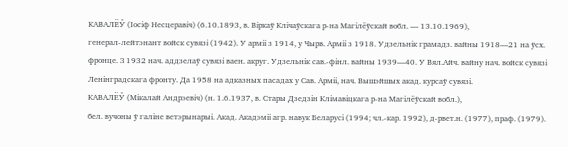КАВАЛЁЎ (Іосіф Несцеравіч) (6.10.1893, в. Віркаў Клічаўскага р-на Магілёўскай вобл. — 13.10.1969),
генерал-лейтэнант войск сувязі (1942). У арміі з 1914, у Чырв. Арміі з 1918. Удзельнік грамадз. вайны 1918—21 на ўсх. фронце. З 1932 нач. аддзелаў сувязі ваен. акруг. Удзельнік сав.-фінл. вайны 1939—40. У Вял.Айч. вайну нач. войск сувязі Ленінградскага фронту. Да 1958 на адказных пасадах у Сав. Арміі, нач. Вышэйшых акад. курсаў сувязі.
КАВАЛЁЎ (Мікалай Андрэевіч) (н. 1.6.1937, в. Стары Дзедзін Клімавіцкага р-на Магілёўскай вобл.),
бел. вучоны ў галіне ветэрынарыі. Акад. Акадэміі агр. навук Беларусі (1994; чл.-кар. 1992), д-рвет.н. (1977), праф. (1979).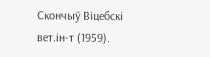Скончыў Віцебскі вет.ін-т (1959).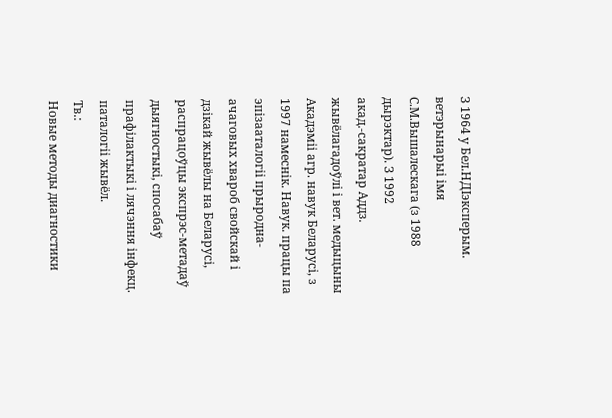З 1964 у Бел.НДІэксперым. ветэрынарыі імя С.М.Вышалескага (з 1988 дырэктар). З 1992 акад.-сакратар Аддз. жывёлагадоўлі і вет. медыцыны Акадэміі агр. навук Беларусі, з 1997 намеснік. Навук. працы па эпізааталогіі прыродна-ачаговых хвароб свойскай і дзікай жывёлы на Беларусі, распрацоўцы экспрэс-метадаў дыягностыкі, спосабаў прафілактыкі і лячэння інфекц. паталогіі жывёл.
Тв.:
Новые методы диагностики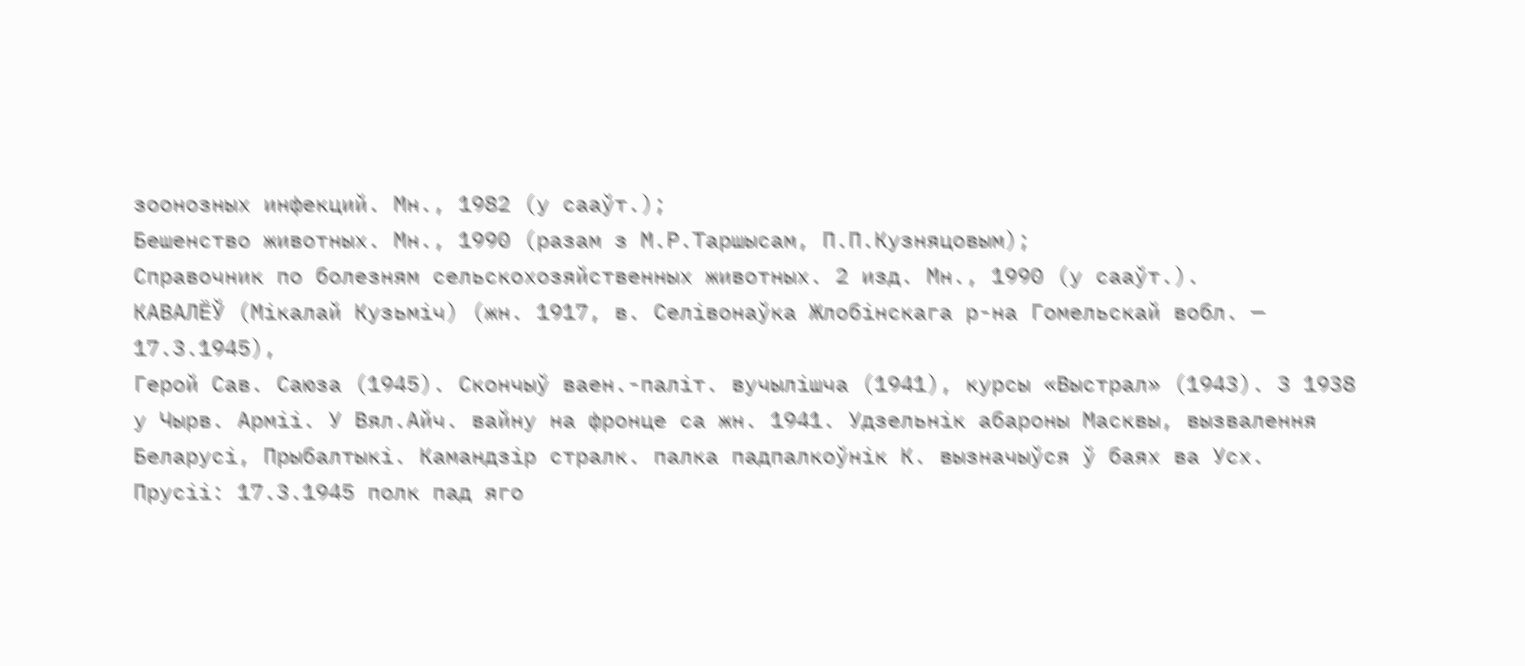зоонозных инфекций. Мн., 1982 (у сааўт.);
Бешенство животных. Мн., 1990 (разам з М.Р.Таршысам, П.П.Кузняцовым);
Справочник по болезням сельскохозяйственных животных. 2 изд. Мн., 1990 (у сааўт.).
КАВАЛЁЎ (Мікалай Кузьміч) (жн. 1917, в. Селівонаўка Жлобінскага р-на Гомельскай вобл. — 17.3.1945),
Герой Сав. Саюза (1945). Скончыў ваен.-паліт. вучылішча (1941), курсы «Выстрал» (1943). З 1938 у Чырв. Арміі. У Вял.Айч. вайну на фронце са жн. 1941. Удзельнік абароны Масквы, вызвалення Беларусі, Прыбалтыкі. Камандзір стралк. палка падпалкоўнік К. вызначыўся ў баях ва Усх. Прусіі: 17.3.1945 полк пад яго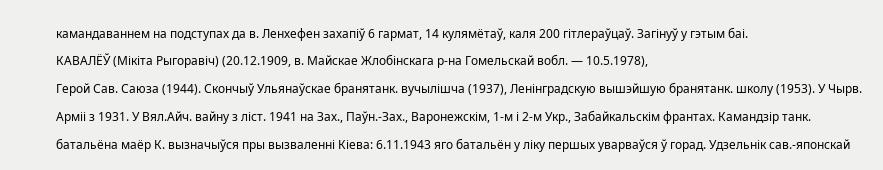камандаваннем на подступах да в. Ленхефен захапіў 6 гармат, 14 кулямётаў, каля 200 гітлераўцаў. Загінуў у гэтым баі.
КАВАЛЁЎ (Мікіта Рыгоравіч) (20.12.1909, в. Майскае Жлобінскага р-на Гомельскай вобл. — 10.5.1978),
Герой Сав. Саюза (1944). Скончыў Ульянаўскае бранятанк. вучылішча (1937), Ленінградскую вышэйшую бранятанк. школу (1953). У Чырв. Арміі з 1931. У Вял.Айч. вайну з ліст. 1941 на Зах., Паўн.-Зах., Варонежскім, 1-м і 2-м Укр., Забайкальскім франтах. Камандзір танк. батальёна маёр К. вызначыўся пры вызваленні Кіева: 6.11.1943 яго батальён у ліку першых уварваўся ў горад. Удзельнік сав.-японскай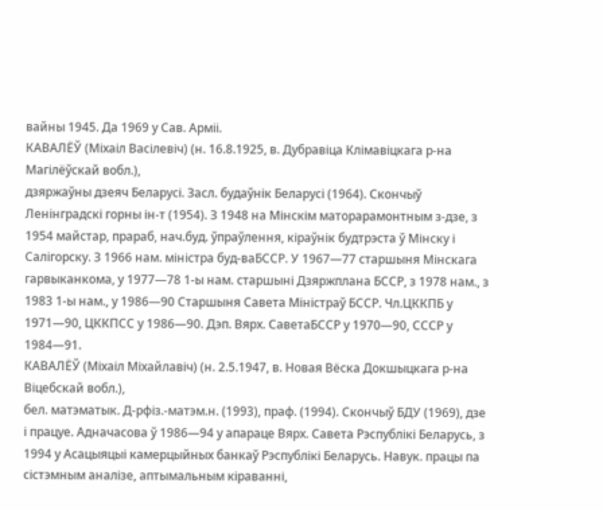вайны 1945. Да 1969 у Сав. Арміі.
КАВАЛЁЎ (Міхаіл Васілевіч) (н. 16.8.1925, в. Дубравіца Клімавіцкага р-на Магілёўскай вобл.),
дзяржаўны дзеяч Беларусі. Засл. будаўнік Беларусі (1964). Скончыў Ленінградскі горны ін-т (1954). З 1948 на Мінскім маторарамонтным з-дзе, з 1954 майстар, прараб, нач.буд. ўпраўлення, кіраўнік будтрэста ў Мінску і Салігорску. З 1966 нам. міністра буд-ваБССР. У 1967—77 старшыня Мінскага гарвыканкома, у 1977—78 1-ы нам. старшыні Дзяржплана БССР, з 1978 нам., з 1983 1-ы нам., у 1986—90 Старшыня Савета Міністраў БССР. Чл.ЦККПБ у 1971—90, ЦККПСС у 1986—90. Дэп. Вярх. СаветаБССР у 1970—90, СССР у 1984—91.
КАВАЛЁЎ (Міхаіл Міхайлавіч) (н. 2.5.1947, в. Новая Вёска Докшыцкага р-на Віцебскай вобл.),
бел. матэматык. Д-рфіз.-матэм.н. (1993), праф. (1994). Скончыў БДУ (1969), дзе і працуе. Адначасова ў 1986—94 у апараце Вярх. Савета Рэспублікі Беларусь, з 1994 у Асацыяцыі камерцыйных банкаў Рэспублікі Беларусь. Навук. працы па сістэмным аналізе, аптымальным кіраванні,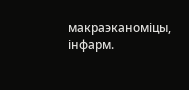макраэканоміцы, інфарм.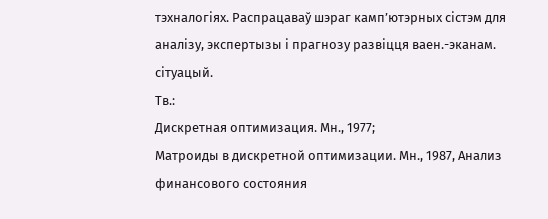тэхналогіях. Распрацаваў шэраг камп’ютэрных сістэм для аналізу, экспертызы і прагнозу развіцця ваен.-эканам. сітуацый.
Тв.:
Дискретная оптимизация. Мн., 1977;
Матроиды в дискретной оптимизации. Мн., 1987, Анализ финансового состояния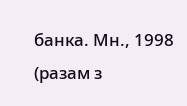банка. Мн., 1998 (разам з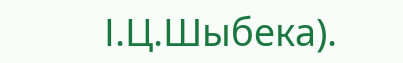І.Ц.Шыбека).